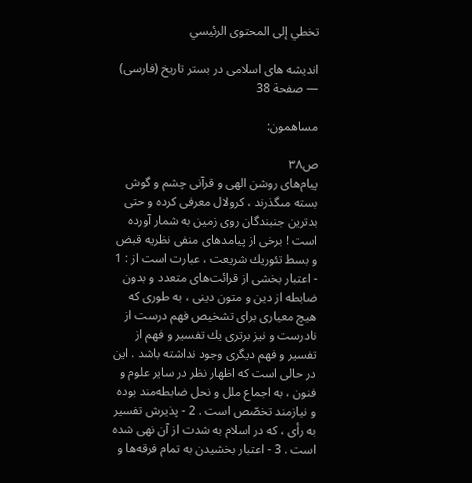تخطي إلى المحتوى الرئيسي

انديشه هاى اسلامى در بستر تاريخ (فارسى) — صفحة 38

مساهمون:

ص٣٨
پيام‌هاى روشن الهى و قرآنى چشم و گوش بسته مىگذرند ، كرولال معرفى كرده و حتى بدترين جنبندگان روى زمين به شمار آورده است ! برخى از پيامدهاى منفى نظريه قبض و بسط تئوريك شريعت ، عبارت است از : 1 - اعتبار بخشى از قرائت‌هاى متعدد و بدون ضابطه از دين و متون دينى ، به طورى كه هيچ معيارى براى تشخيص فهم درست از نادرست و نيز برترى يك تفسير و فهم از تفسير و فهم ديگرى وجود نداشته باشد . اين در حالى است كه اظهار نظر در ساير علوم و فنون ، به اجماع ملل و نحل ضابطه‌مند بوده و نيازمند تخصّص است . 2 - پذيرش تفسير به رأى ، كه در اسلام به شدت از آن نهى شده است . 3 - اعتبار بخشيدن به تمام فرقه‌ها و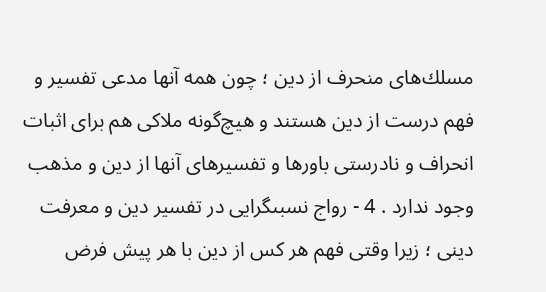مسلك‌هاى منحرف از دين ؛ چون همه آنها مدعى تفسير و فهم درست از دين هستند و هيچ‌گونه ملاكى هم براى اثبات انحراف و نادرستى باورها و تفسيرهاى آنها از دين و مذهب وجود ندارد . 4 - رواج نسبىگرايى در تفسير دين و معرفت دينى ؛ زيرا وقتى فهم هر كس از دين با هر پيش فرض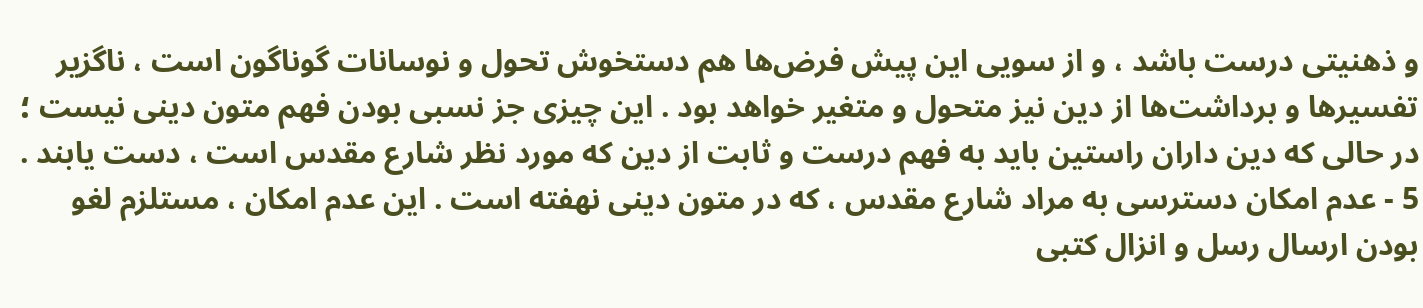و ذهنيتى درست باشد ، و از سويى اين پيش فرض‌ها هم دستخوش تحول و نوسانات گوناگون است ، ناگزير تفسيرها و برداشت‌ها از دين نيز متحول و متغير خواهد بود . اين چيزى جز نسبى بودن فهم متون دينى نيست ؛ در حالى كه دين داران راستين بايد به فهم درست و ثابت از دين كه مورد نظر شارع مقدس است ، دست يابند . 5 - عدم امكان دسترسى به مراد شارع مقدس ، كه در متون دينى نهفته است . اين عدم امكان ، مستلزم لغو بودن ارسال رسل و انزال كتبى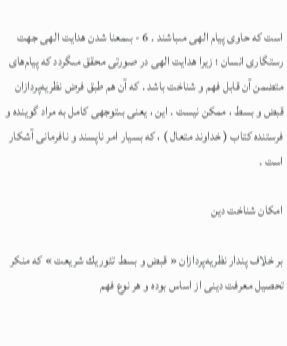است كه حاوى پيام الهى مىباشند . 6 - بىمعنا شدن هدايت الهى جهت رستگارى انسان ؛ زيرا هدايت الهى در صورتى محقق مىگردد كه پيام‌هاى متضمن آن قابل فهم و شناخت باشد . كه آن هم طبق فرض نظريه‌پردازان قبض و بسط ، ممكن نيست . اين ، يعنى بىتوجهى كامل به مراد گوينده و فرستنده كتاب ( خداوند متعال ) ، كه بسيار امر ناپسند و نافرمانى آشكار است .

امكان شناخت دين

بر خلاف پندار نظريه‌پردازان « قبض و بسط تئوريك شريعت » كه منكر تحصيل معرفت دينى از اساس بوده و هر نوع فهم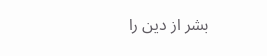بشر از دين را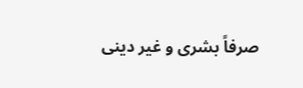صرفاً بشرى و غير دينى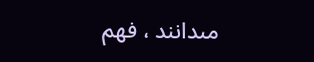مىدانند ، فهم